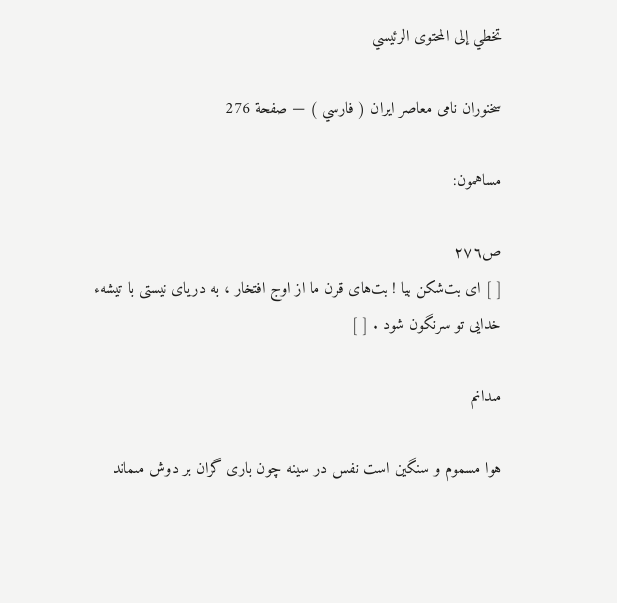تخطي إلى المحتوى الرئيسي

سخنوران نامى معاصر ايران ( فارسي ) — صفحة 276

مساهمون:

ص٢٧٦
[ ] اى بت‌شكن بيا ! بت‌هاى قرن ما از اوج افتخار ، به درياى نيستى با تيشهء خدايى تو سرنگون شود . [ ]

مىدانم

هوا مسموم و سنگين است نفس در سينه چون بارى گران بر دوش مىماند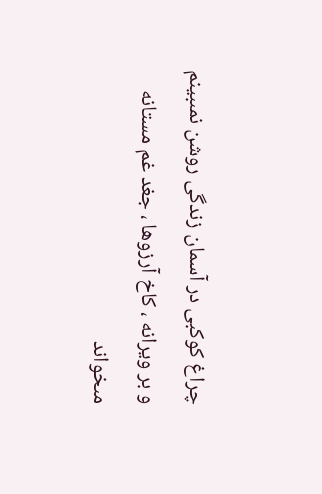چراغ كوكبى در آسمان زندگى روشن نمىبينم و بر ويرانه ، كاخ آرزوها ، جغد غم مستانه مىخواند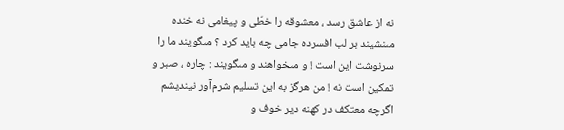نه از عاشق رسد ، معشوقه را خطّى و پيغامى نه خنده مىنشيند بر لب افسرده جامى چه بايد كرد ؟ مىگويند ما را سرنوشت اين است ! و مىخواهند و مىگويند : چاره ، صبر و تمكين است نه ! من هرگز به اين تسليم شرم‌آور نينديشم اگرچه معتكف در كهنه دير خوف و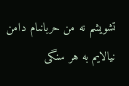تشويشم نه من حربانىام دامن نيالايم به هر سنگى